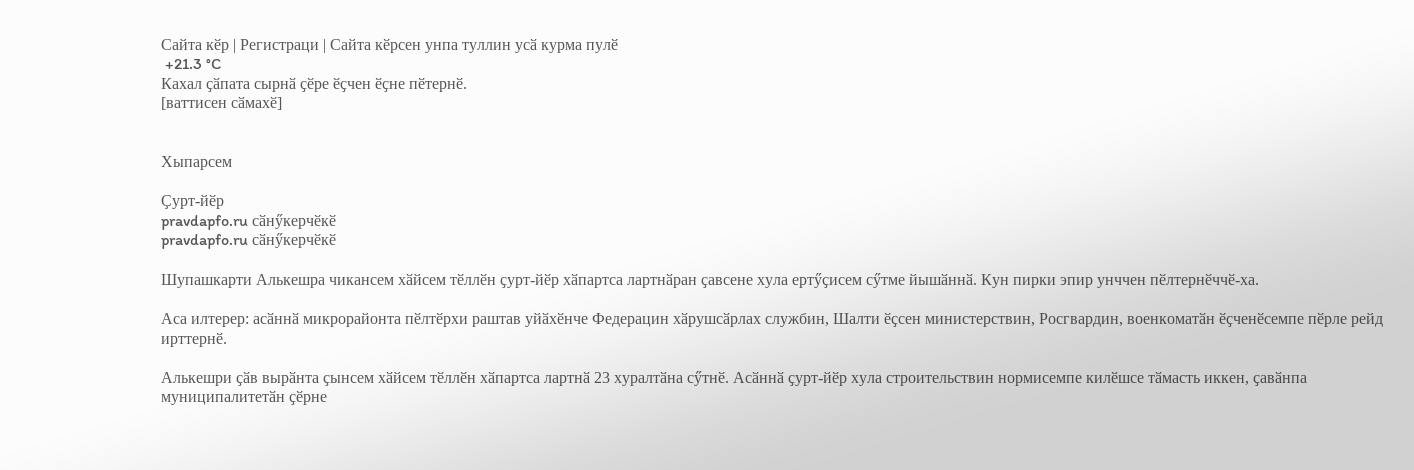Сайта кӗр | Регистраци | Сайта кӗрсен унпа туллин усӑ курма пулӗ
 +21.3 °C
Кахал ҫӑпата сырнӑ ҫӗре ӗҫчен ӗҫне пӗтернӗ.
[ваттисен сӑмахӗ]


Хыпарсем

Ҫурт-йӗр
pravdapfo.ru сӑнӳкерчӗкӗ
pravdapfo.ru сӑнӳкерчӗкӗ

Шупашкарти Алькешра чикансем хӑйсем тӗллӗн ҫурт-йӗр хӑпартса лартнӑран ҫавсене хула ертӳҫисем сӳтме йышӑннӑ. Кун пирки эпир унччен пӗлтернӗччӗ-ха.

Аса илтерер: асӑннӑ микрорайонта пӗлтӗрхи раштав уйӑхӗнче Федерацин хӑрушсӑрлах службин, Шалти ӗҫсен министерствин, Росгвардин, военкоматӑн ӗҫченӗсемпе пӗрле рейд ирттернӗ.

Алькешри ҫӑв вырӑнта ҫынсем хӑйсем тӗллӗн хӑпартса лартнӑ 23 хуралтӑна сӳтнӗ. Асӑннӑ ҫурт-йӗр хула строительствин нормисемпе килӗшсе тӑмасть иккен, ҫавӑнпа муниципалитетӑн ҫӗрне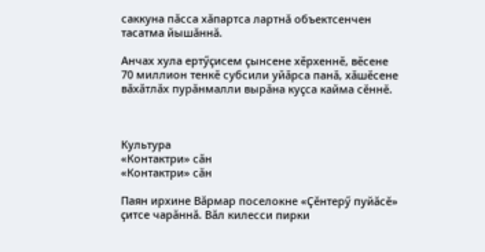саккуна пӑсса хӑпартса лартнӑ объектсенчен тасатма йышӑннӑ.

Анчах хула ертӳҫисем ҫынсене хӗрхеннӗ, вӗсене 70 миллион тенкӗ субсили уйӑрса панӑ, хӑшӗсене вӑхӑтлӑх пурӑнмалли вырӑна куҫса кайма сӗннӗ.



Культура
«Контактри» сӑн
«Контактри» сӑн

Паян ирхине Вӑрмар поселокне «Ҫӗнтерӳ пуйӑсӗ» ҫитсе чарӑннӑ. Вӑл килесси пирки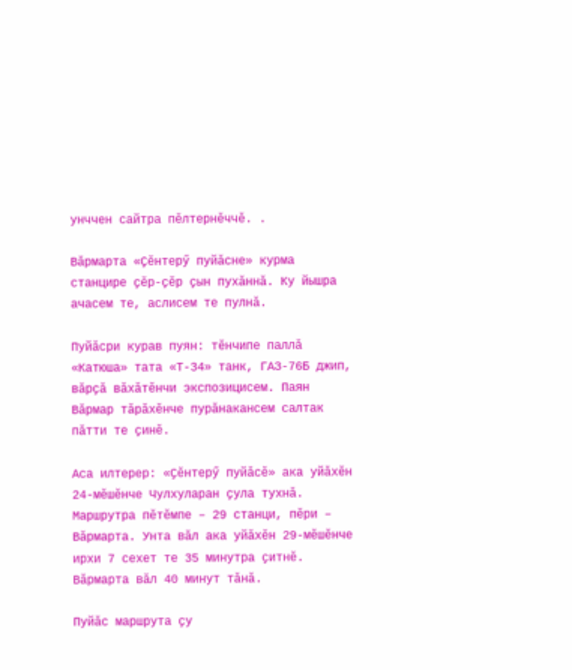унччен сайтра пӗлтернӗччӗ. .

Вӑрмарта «Ҫӗнтерӳ пуйӑсне» курма станцире ҫӗр-ҫӗр ҫын пухӑннӑ. Ку йышра ачасем те, аслисем те пулнӑ.

Пуйӑсри курав пуян: тӗнчипе паллӑ «Катюша» тата «Т-34» танк, ГАЗ-76Б джип, вӑрҫӑ вӑхӑтӗнчи экспозицисем. Паян Вӑрмар тӑрӑхӗнче пурӑнакансем салтак пӑтти те ҫинӗ.

Аса илтерер: «Ҫӗнтерӳ пуйӑсӗ» ака уйӑхӗн 24-мӗшӗнче Чулхуларан ҫула тухнӑ. Маршрутра пӗтӗмпе – 29 станци, пӗри – Вӑрмарта. Унта вӑл ака уйӑхӗн 29-мӗшӗнче ирхи 7 сехет те 35 минутра ҫитнӗ. Вӑрмарта вӑл 40 минут тӑнӑ.

Пуйӑс маршрута ҫу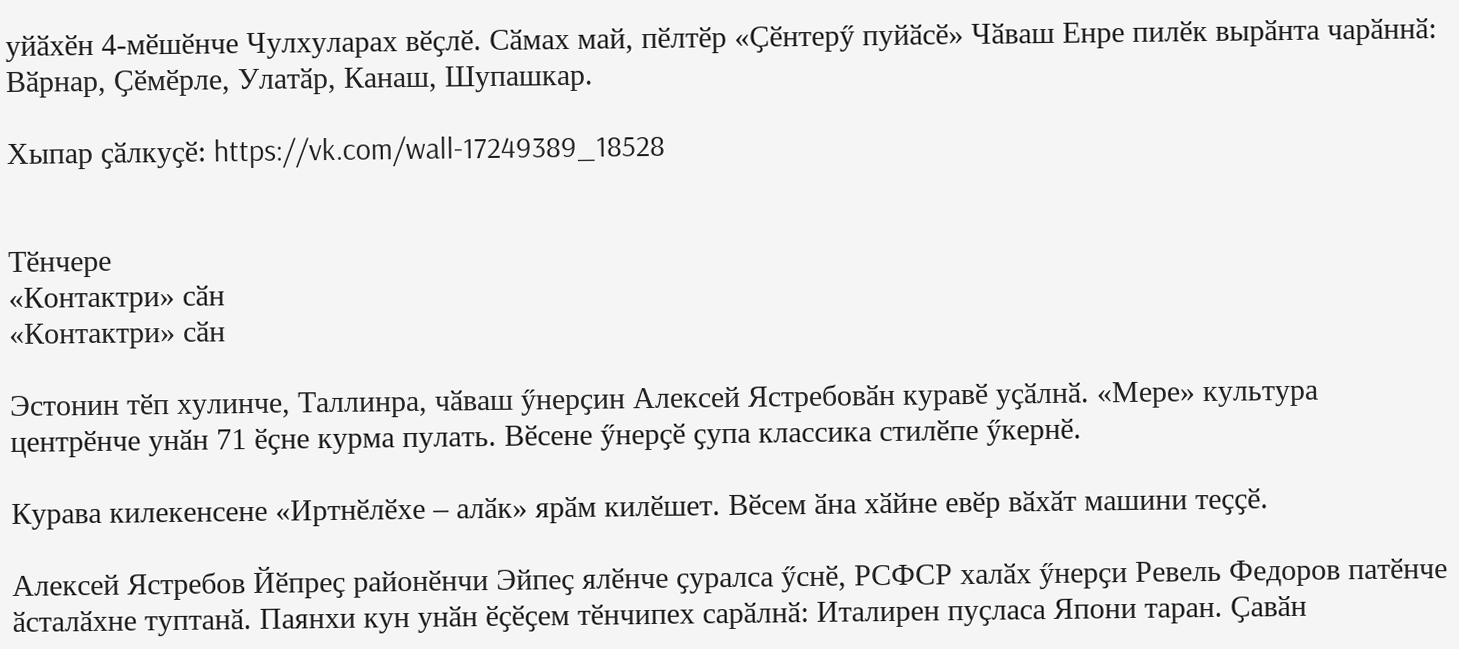уйӑхӗн 4-мӗшӗнче Чулхуларах вӗҫлӗ. Сӑмах май, пӗлтӗр «Ҫӗнтерӳ пуйӑсӗ» Чӑваш Енре пилӗк вырӑнта чарӑннӑ: Вӑрнар, Ҫӗмӗрле, Улатӑр, Канаш, Шупашкар.

Хыпар ҫӑлкуҫӗ: https://vk.com/wall-17249389_18528


Тӗнчере
«Контактри» сӑн
«Контактри» сӑн

Эстонин тӗп хулинче, Таллинра, чӑваш ӳнерҫин Алексей Ястребовӑн куравӗ уҫӑлнӑ. «Мере» культура центрӗнче унӑн 71 ӗҫне курма пулать. Вӗсене ӳнерҫӗ ҫупа классика стилӗпе ӳкернӗ.

Курава килекенсене «Иртнӗлӗхе – алӑк» ярӑм килӗшет. Вӗсем ӑна хӑйне евӗр вӑхӑт машини теҫҫӗ.

Алексей Ястребов Йӗпреҫ районӗнчи Эйпеҫ ялӗнче ҫуралса ӳснӗ, РСФСР халӑх ӳнерҫи Ревель Федоров патӗнче ӑсталӑхне туптанӑ. Паянхи кун унӑн ӗҫӗҫем тӗнчипех сарӑлнӑ: Италирен пуҫласа Япони таран. Ҫавӑн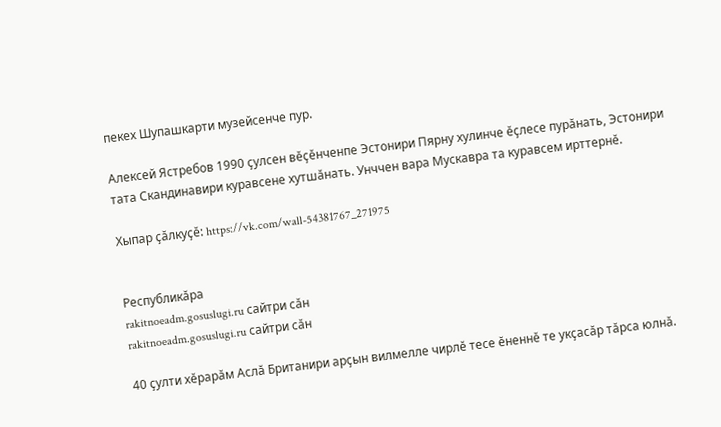пекех Шупашкарти музейсенче пур.

Алексей Ястребов 1990 ҫулсен вӗҫӗнченпе Эстонири Пярну хулинче ӗҫлесе пурӑнать, Эстонири тата Скандинавири куравсене хутшӑнать. Унччен вара Мускавра та куравсем ирттернӗ.

Хыпар ҫӑлкуҫӗ: https://vk.com/wall-54381767_271975


Республикӑра
rakitnoeadm.gosuslugi.ru сайтри сӑн
rakitnoeadm.gosuslugi.ru сайтри сӑн

40 ҫулти хӗрарӑм Аслӑ Британири арҫын вилмелле чирлӗ тесе ӗненнӗ те укҫасӑр тӑрса юлнӑ.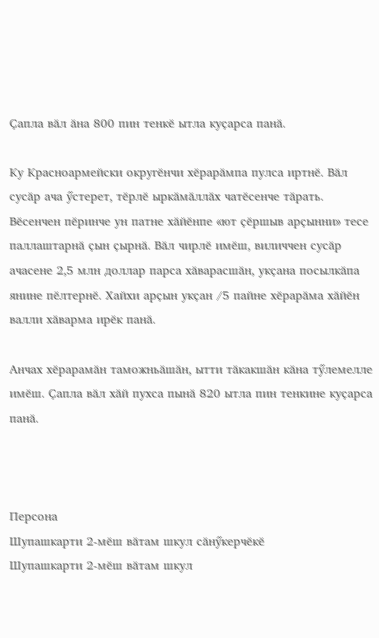Ҫапла вӑл ӑна 800 пин тенкӗ ытла куҫарса панӑ.

Ку Красноармейски округӗнчи хӗрарӑмпа пулса иртнӗ. Вӑл сусӑр ача ӳстерет, тӗрлӗ ыркӑмӑллӑх чатӗсенче тӑрать. Вӗсенчен пӗринче ун патне хӑйӗнпе «ют ҫӗршыв арҫынни» тесе паллаштарнӑ ҫын ҫырнӑ. Вӑл чирлӗ имӗш, виличчен сусӑр ачасене 2,5 млн доллар парса хӑварасшӑн, укҫана посылкӑпа янине пӗлтернӗ. Хайхи арҫын укҫан /5 пайне хӗрарӑма хӑйӗн валли хӑварма ирӗк панӑ.

Анчах хӗрарамӑн таможньӑшӑн, ытти тӑкакшӑн кӑна тӳлемелле имӗш. Ҫапла вӑл хӑй пухса пынӑ 820 ытла пин тенкине куҫарса панӑ.



Персона
Шупашкарти 2-мӗш вӑтам шкул сӑнӳкерчӗкӗ
Шупашкарти 2-мӗш вӑтам шкул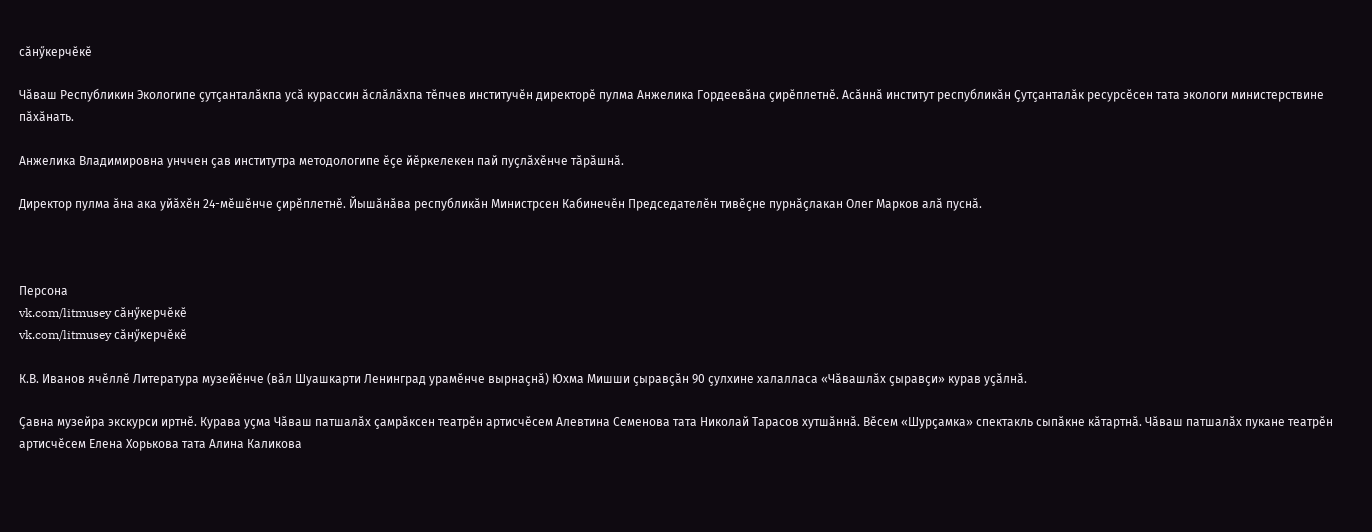сӑнӳкерчӗкӗ

Чӑваш Республикин Экологипе ҫутҫанталӑкпа усӑ курассин ӑслӑлӑхпа тӗпчев институчӗн директорӗ пулма Анжелика Гордеевӑна ҫирӗплетнӗ. Асӑннӑ институт республикӑн Ҫутҫанталӑк ресурсӗсен тата экологи министерствине пӑхӑнать.

Анжелика Владимировна унччен ҫав институтра методологипе ӗҫе йӗркелекен пай пуҫлӑхӗнче тӑрӑшнӑ.

Директор пулма ӑна ака уйӑхӗн 24-мӗшӗнче ҫирӗплетнӗ. Йышӑнӑва республикӑн Министрсен Кабинечӗн Председателӗн тивӗҫне пурнӑҫлакан Олег Марков алӑ пуснӑ.



Персона
vk.com/litmusey сӑнӳкерчӗкӗ
vk.com/litmusey сӑнӳкерчӗкӗ

К.В. Иванов ячӗллӗ Литература музейӗнче (вӑл Шуашкарти Ленинград урамӗнче вырнаҫнӑ) Юхма Мишши ҫыравҫӑн 90 ҫулхине халалласа «Чӑвашлӑх ҫыравҫи» курав уҫӑлнӑ.

Ҫавна музейра экскурси иртнӗ. Курава уҫма Чӑваш патшалӑх ҫамрӑксен театрӗн артисчӗсем Алевтина Семенова тата Николай Тарасов хутшӑннӑ. Вӗсем «Шурҫамка» спектакль сыпӑкне кӑтартнӑ. Чӑваш патшалӑх пукане театрӗн артисчӗсем Елена Хорькова тата Алина Каликова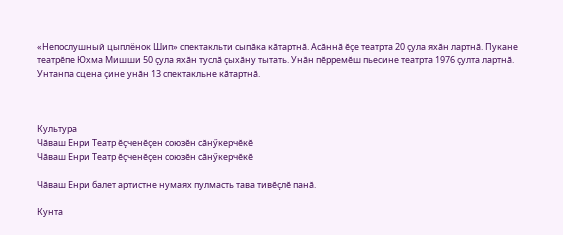«Непослушный цыплёнок Шип» спектакльти сыпӑка кӑтартнӑ. Асӑннӑ ӗҫе театрта 20 ҫула яхӑн лартнӑ. Пукане театрӗпе Юхма Мишши 50 ҫула яхӑн туслӑ ҫыхӑну тытать. Унӑн пӗрремӗш пьесине театрта 1976 ҫулта лартнӑ. Унтанпа сцена ҫине унӑн 13 спектакльне кӑтартнӑ.



Культура
Чӑваш Енри Театр ӗҫченӗҫен союзӗн сӑнӳкерчӗкӗ
Чӑваш Енри Театр ӗҫченӗҫен союзӗн сӑнӳкерчӗкӗ

Чӑваш Енри балет артистне нумаях пулмасть тава тивӗҫлӗ панӑ.

Кунта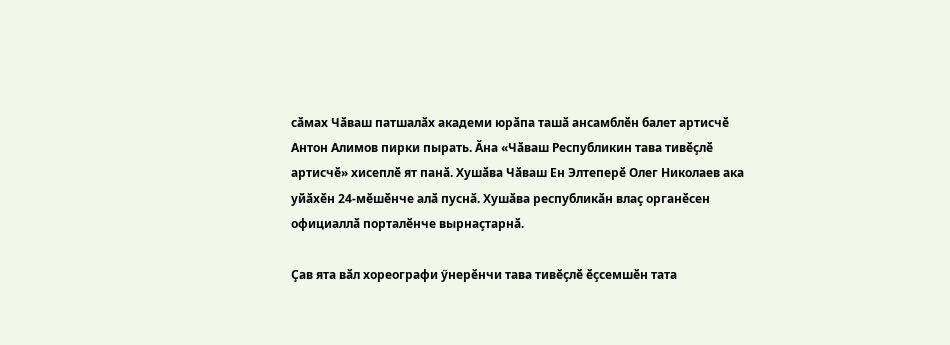сӑмах Чӑваш патшалӑх академи юрӑпа ташӑ ансамблӗн балет артисчӗ Антон Алимов пирки пырать. Ӑна «Чӑваш Республикин тава тивӗҫлӗ артисчӗ» хисеплӗ ят панӑ. Хушӑва Чӑваш Ен Элтеперӗ Олег Николаев ака уйӑхӗн 24-мӗшӗнче алӑ пуснӑ. Хушӑва республикӑн влаҫ органӗсен официаллӑ порталӗнче вырнаҫтарнӑ.

Ҫав ята вӑл хореографи ӳнерӗнчи тава тивӗҫлӗ ӗҫсемшӗн тата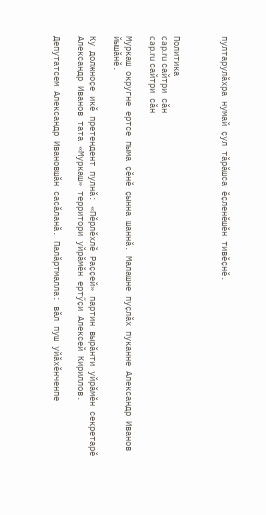пултарулӑхра нумай ҫул тӑрӑшса ӗҫленӗшӗн тивӗҫнӗ.



Политика
cap.ru сайтри сӑн
cap.ru сайтри сӑн

Муркаш округне ертсе пыма ҫӗнӗ ҫынна шаннӑ. Малашне пуҫлӑх пуканне Александр Иванов йышӑнӗ.

Ку должноҫе икӗ претендент пулнӑ: «Пӗрлӗхлӗ Раҫҫей» партин вырӑнти уйрӑмӗн секретарӗ Александр Иванов тата «Муркаш» территори уйрӑмӗн ертӳҫи Алексей Кириллов.

Депутатсем Александр Ивановшӑн сасӑланӑ. Палӑртмалла: вӑл пуш уйӑхӗнченпе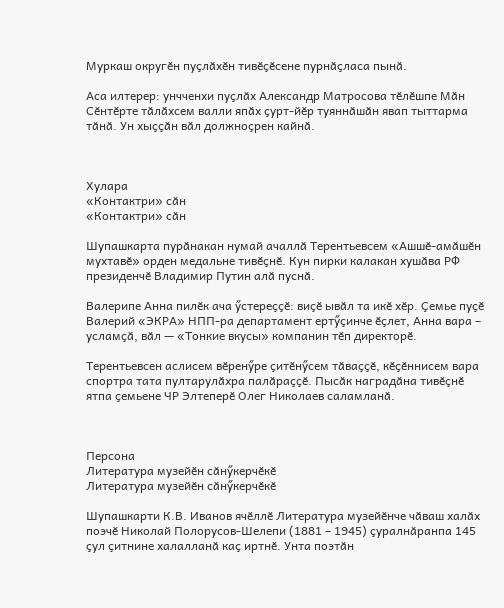Муркаш округӗн пуҫлӑхӗн тивӗҫӗсене пурнӑҫласа пынӑ.

Аса илтерер: унчченхи пуҫлӑх Александр Матросова тӗлӗшпе Мӑн Сӗнтӗрте тӑлӑхсем валли япӑх ҫурт-йӗр туяннӑшӑн явап тыттарма тӑнӑ. Ун хыҫҫӑн вӑл должноҫрен кайнӑ.



Хулара
«Контактри» сӑн
«Контактри» сӑн

Шупашкарта пурӑнакан нумай ачаллӑ Терентьевсем «Ашшӗ-амӑшӗн мухтавӗ» орден медальне тивӗҫнӗ. Кун пирки калакан хушӑва РФ президенчӗ Владимир Путин алӑ пуснӑ.

Валерипе Анна пилӗк ача ӳстереҫҫӗ: виҫӗ ывӑл та икӗ хӗр. Ҫемье пуҫӗ Валерий «ЭКРА» НПП-ра департамент ертӳҫинче ӗҫлет, Анна вара – усламҫӑ, вӑл — «Тонкие вкусы» компанин тӗп директорӗ.

Терентьевсен аслисем вӗренӳре ҫитӗнӳсем тӑваҫҫӗ, кӗҫӗннисем вара спортра тата пултарулӑхра палӑраҫҫӗ. Пысӑк наградӑна тивӗҫнӗ ятпа ҫемьене ЧР Элтеперӗ Олег Николаев саламланӑ.



Персона
Литература музейӗн сӑнӳкерчӗкӗ
Литература музейӗн сӑнӳкерчӗкӗ

Шупашкарти К.В. Иванов ячӗллӗ Литература музейӗнче чӑваш халӑх поэчӗ Николай Полорусов-Шелепи (1881 – 1945) ҫуралнӑранпа 145 ҫул ҫитнине халалланӑ каҫ иртнӗ. Унта поэтӑн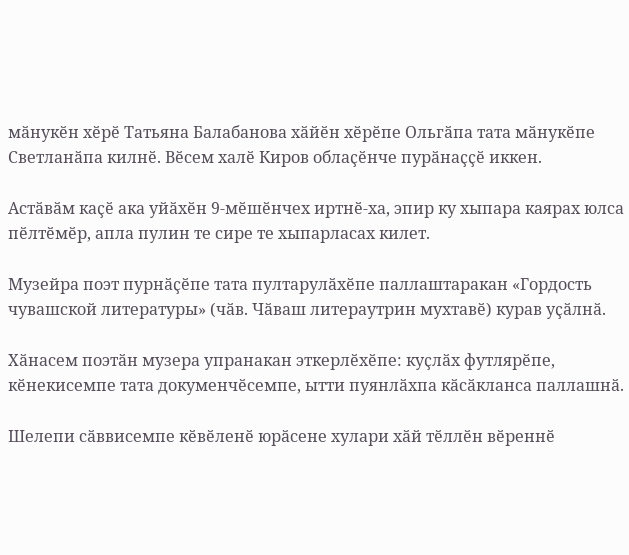мӑнукӗн хӗрӗ Татьяна Балабанова хӑйӗн хӗрӗпе Ольгӑпа тата мӑнукӗпе Светланӑпа килнӗ. Вӗсем халӗ Киров облаҫӗнче пурӑнаҫҫӗ иккен.

Астӑвӑм каҫӗ ака уйӑхӗн 9-мӗшӗнчех иртнӗ-ха, эпир ку хыпара каярах юлса пӗлтӗмӗр, апла пулин те сире те хыпарласах килет.

Музейра поэт пурнӑҫӗпе тата пултарулӑхӗпе паллаштаракан «Гордость чувашской литературы» (чӑв. Чӑваш литераутрин мухтавӗ) курав уҫӑлнӑ.

Хӑнасем поэтӑн музера упранакан эткерлӗхӗпе: куҫлӑх футлярӗпе, кӗнекисемпе тата докуменчӗсемпе, ытти пуянлӑхпа кӑсӑкланса паллашнӑ.

Шелепи сӑввисемпе кӗвӗленӗ юрӑсене хулари хӑй тӗллӗн вӗреннӗ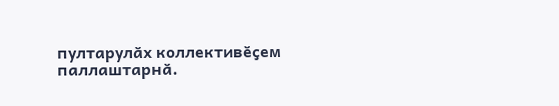пултарулӑх коллективӗҫем паллаштарнӑ.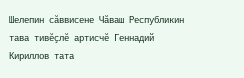Шелепин сӑввисене Чӑваш Республикин тава тивӗҫлӗ артисчӗ Геннадий Кириллов тата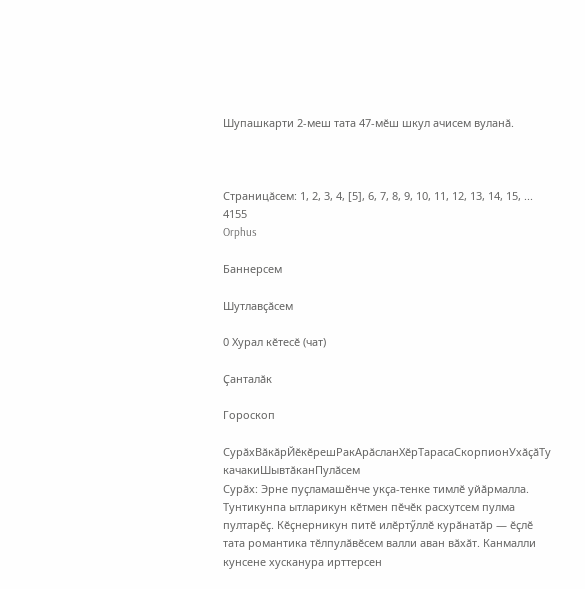Шупашкарти 2-меш тата 47-мӗш шкул ачисем вуланӑ.



Страницӑсем: 1, 2, 3, 4, [5], 6, 7, 8, 9, 10, 11, 12, 13, 14, 15, ... 4155
Orphus

Баннерсем

Шутлавҫӑсем

0 Хурал кӗтесӗ (чат)

Ҫанталӑк

Гороскоп

СурӑхВӑкӑрЙӗкӗрешРакАрӑсланХӗрТарасаСкорпионУхӑҫӑТу качакиШывтӑканПулӑсем
Сурӑх: Эрне пуҫламашӗнче укҫа-тенке тимлӗ уйӑрмалла. Тунтикунпа ытларикун кӗтмен пӗчӗк расхутсем пулма пултарӗҫ. Кӗҫнерникун питӗ илӗртӳллӗ курӑнатӑр — ӗҫлӗ тата романтика тӗлпулӑвӗсем валли аван вӑхӑт. Канмалли кунсене хусканура ирттерсен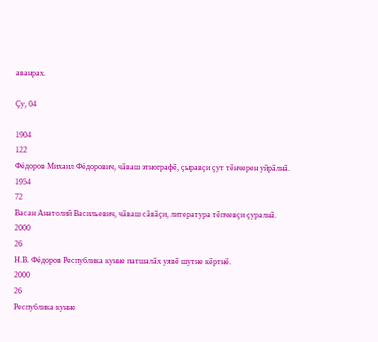аванрах.

Ҫу, 04

1904
122
Фёдоров Михаил Фёдорович, чӑваш этнографӗ, ҫыравҫи ҫут тӗнчерен уйрӑлнӑ.
1954
72
Васан Анатолий Васильевич, чӑваш сӑвӑҫи, литература тӗпчевҫи ҫуралнӑ.
2000
26
Н.В. Фёдоров Республика кунне патшалӑх уявӗ шутне кӗртнӗ.
2000
26
Республика кунне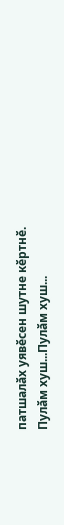патшалӑх уявӗсен шутне кӗртнӗ.
Пулӑм хуш...Пулӑм хуш...